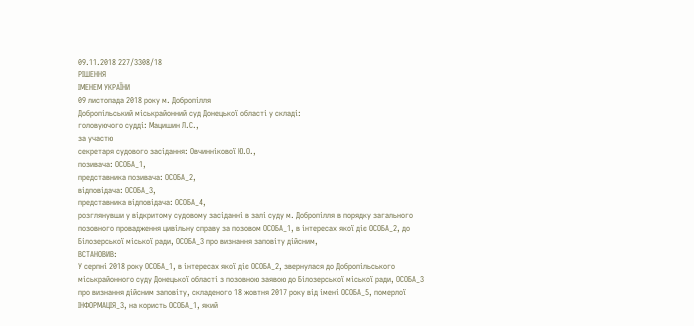09.11.2018 227/3308/18
РІШЕННЯ
ІМЕНЕМ УКРАЇНИ
09 листопада 2018 року м. Добропілля
Добропільський міськрайонний суд Донецької області у складі:
головуючого судді: Мацишин Л.С.,
за участю
секретаря судового засідання: Овчиннікової Ю.О.,
позивача: ОСОБА_1,
представника позивача: ОСОБА_2,
відповідача: ОСОБА_3,
представника відповідача: ОСОБА_4,
розглянувши у відкритому судовому засіданні в залі суду м. Добропілля в порядку загального позовного провадження цивільну справу за позовом ОСОБА_1, в інтересах якої діє ОСОБА_2, до Білозерської міської ради, ОСОБА_3 про визнання заповіту дійсним,
ВСТАНОВИВ:
У серпні 2018 року ОСОБА_1, в інтересах якої діє ОСОБА_2, звернулася до Добропільського міськрайонного суду Донецької області з позовною заявою до Білозерської міської ради, ОСОБА_3 про визнання дійсним заповіту, складеного 18 жовтня 2017 року від імені ОСОБА_5, померлої ІНФОРМАЦІЯ_3, на користь ОСОБА_1, який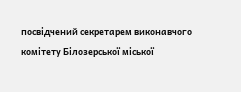посвідчений секретарем виконавчого комітету Білозерської міської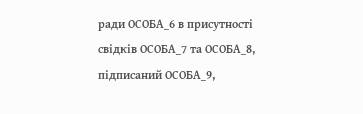ради ОСОБА_6 в присутності свідків ОСОБА_7 та ОСОБА_8, підписаний ОСОБА_9,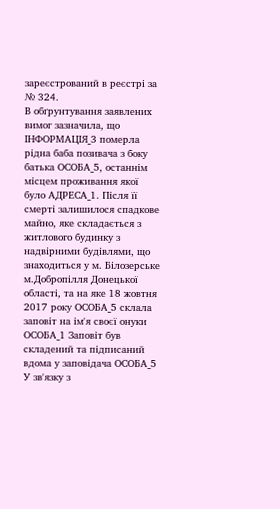зареєстрований в реєстрі за № 324.
В обґрунтування заявлених вимог зазначила, що ІНФОРМАЦІЯ_3 померла рідна баба позивача з боку батька ОСОБА_5, останнім місцем проживання якої було АДРЕСА_1. Після її смерті залишилося спадкове майно, яке складається з житлового будинку з надвірними будівлями, що знаходиться у м. Білозерське м.Добропілля Донецької області, та на яке 18 жовтня 2017 року ОСОБА_5 склала заповіт на ім'я своєї онуки ОСОБА_1 Заповіт був складений та підписаний вдома у заповідача ОСОБА_5 У зв'язку з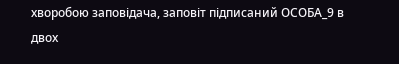хворобою заповідача, заповіт підписаний ОСОБА_9 в двох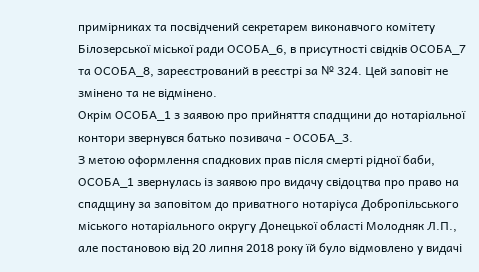примірниках та посвідчений секретарем виконавчого комітету Білозерської міської ради ОСОБА_6, в присутності свідків ОСОБА_7 та ОСОБА_8, зареєстрований в реєстрі за № 324. Цей заповіт не змінено та не відмінено.
Окрім ОСОБА_1 з заявою про прийняття спадщини до нотаріальної контори звернувся батько позивача - ОСОБА_3.
З метою оформлення спадкових прав після смерті рідної баби, ОСОБА_1 звернулась із заявою про видачу свідоцтва про право на спадщину за заповітом до приватного нотаріуса Добропільського міського нотаріального округу Донецької області Молодняк Л.П., але постановою від 20 липня 2018 року їй було відмовлено у видачі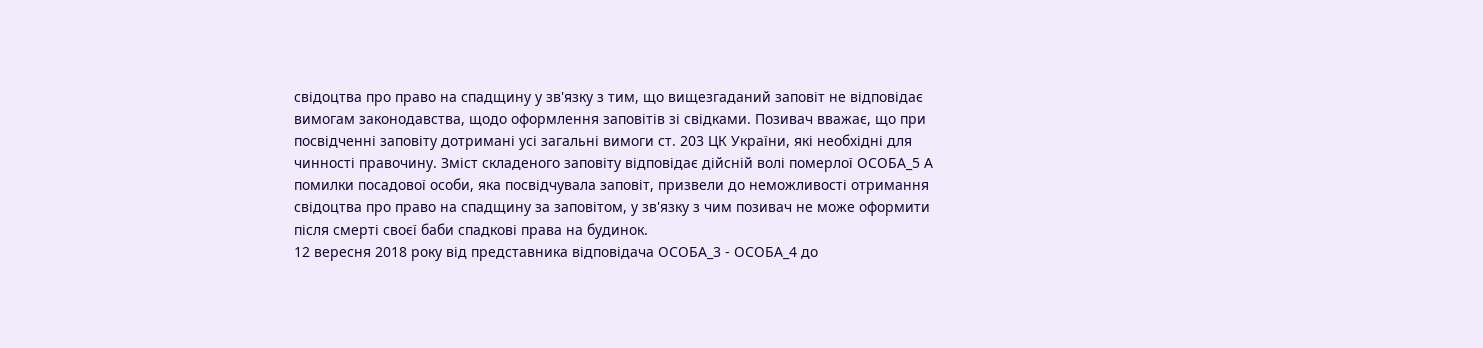свідоцтва про право на спадщину у зв'язку з тим, що вищезгаданий заповіт не відповідає вимогам законодавства, щодо оформлення заповітів зі свідками. Позивач вважає, що при посвідченні заповіту дотримані усі загальні вимоги ст. 203 ЦК України, які необхідні для чинності правочину. Зміст складеного заповіту відповідає дійсній волі померлої ОСОБА_5 А помилки посадової особи, яка посвідчувала заповіт, призвели до неможливості отримання свідоцтва про право на спадщину за заповітом, у зв'язку з чим позивач не може оформити після смерті своєї баби спадкові права на будинок.
12 вересня 2018 року від представника відповідача ОСОБА_3 - ОСОБА_4 до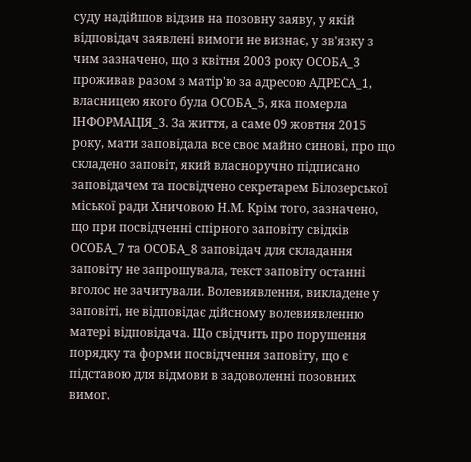суду надійшов відзив на позовну заяву, у якій відповідач заявлені вимоги не визнає, у зв'язку з чим зазначено, що з квітня 2003 року ОСОБА_3 проживав разом з матір'ю за адресою АДРЕСА_1, власницею якого була ОСОБА_5, яка померла ІНФОРМАЦІЯ_3. За життя, а саме 09 жовтня 2015 року, мати заповідала все своє майно синові, про що складено заповіт, який власноручно підписано заповідачем та посвідчено секретарем Білозерської міської ради Хничовою Н.М. Крім того, зазначено, що при посвідченні спірного заповіту свідків ОСОБА_7 та ОСОБА_8 заповідач для складання заповіту не запрошувала, текст заповіту останні вголос не зачитували. Волевиявлення, викладене у заповіті, не відповідає дійсному волевиявленню матері відповідача. Що свідчить про порушення порядку та форми посвідчення заповіту, що є підставою для відмови в задоволенні позовних вимог.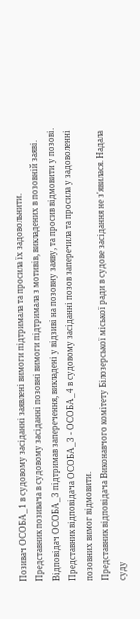Позивач ОСОБА_1 в судовому засіданні заявлені вимоги підтримала та просила їх задовольнити.
Представник позивача в судовому засіданні позовні вимоги підтримала з мотивів, викладених в позовній заяві.
Відповідач ОСОБА_3 підтримав заперечення, викладені у відзиві на позовну заяву, та просив відмовити у позові.
Представник відповідача ОСОБА_3 - ОСОБА_4 в судовому засіданні позов заперечила та просила у задоволенні позовних вимог відмовити.
Представник відповідача Виконавчого комітету Білозерської міської ради в судове засідання не з'явилася. Надала суду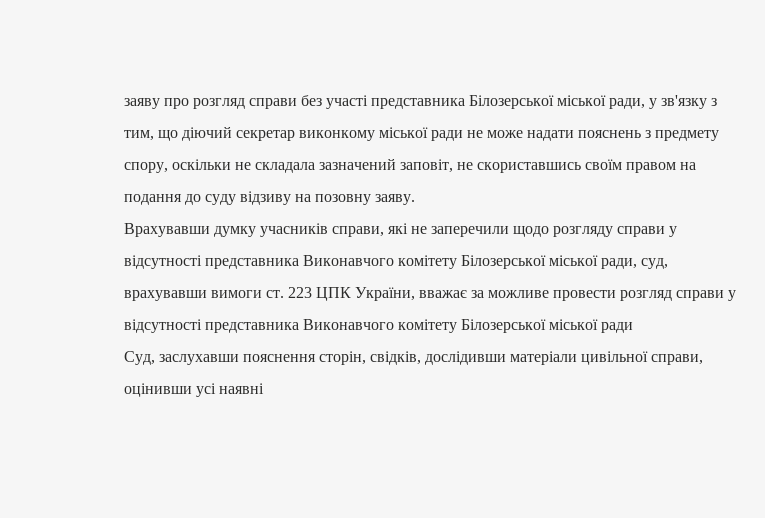заяву про розгляд справи без участі представника Білозерської міської ради, у зв'язку з тим, що діючий секретар виконкому міської ради не може надати пояснень з предмету спору, оскільки не складала зазначений заповіт, не скориставшись своїм правом на подання до суду відзиву на позовну заяву.
Врахувавши думку учасників справи, які не заперечили щодо розгляду справи у відсутності представника Виконавчого комітету Білозерської міської ради, суд, врахувавши вимоги ст. 223 ЦПК України, вважає за можливе провести розгляд справи у відсутності представника Виконавчого комітету Білозерської міської ради
Суд, заслухавши пояснення сторін, свідків, дослідивши матеріали цивільної справи, оцінивши усі наявні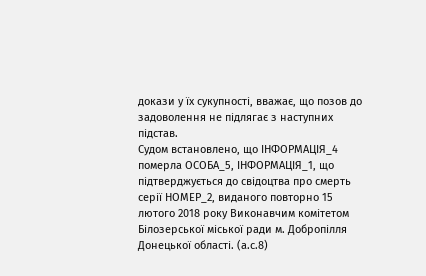докази у їх сукупності, вважає, що позов до задоволення не підлягає з наступних підстав.
Судом встановлено, що ІНФОРМАЦІЯ_4 померла ОСОБА_5, ІНФОРМАЦІЯ_1, що підтверджується до свідоцтва про смерть серії НОМЕР_2, виданого повторно 15 лютого 2018 року Виконавчим комітетом Білозерської міської ради м. Добропілля Донецької області. (а.с.8)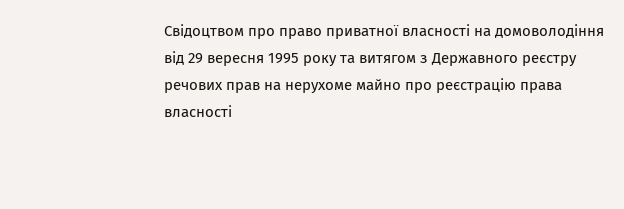Свідоцтвом про право приватної власності на домоволодіння від 29 вересня 1995 року та витягом з Державного реєстру речових прав на нерухоме майно про реєстрацію права власності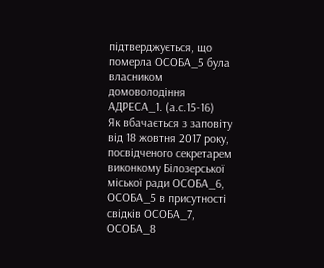підтверджується, що померла ОСОБА_5 була власником домоволодіння АДРЕСА_1. (а.с.15-16)
Як вбачається з заповіту від 18 жовтня 2017 року, посвідченого секретарем виконкому Білозерської міської ради ОСОБА_6, ОСОБА_5 в присутності свідків ОСОБА_7, ОСОБА_8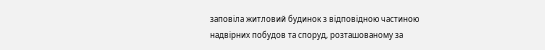заповіла житловий будинок з відповідною частиною надвірних побудов та споруд, розташованому за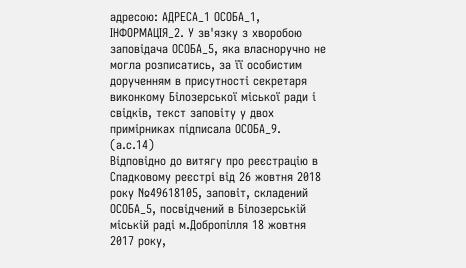адресою: АДРЕСА_1 ОСОБА_1, ІНФОРМАЦІЯ_2. У зв'язку з хворобою заповідача ОСОБА_5, яка власноручно не могла розписатись, за її особистим дорученням в присутності секретаря виконкому Білозерської міської ради і свідків, текст заповіту у двох примірниках підписала ОСОБА_9. (а.с.14)
Відповідно до витягу про реєстрацію в Спадковому реєстрі від 26 жовтня 2018 року №49618105, заповіт, складений ОСОБА_5, посвідчений в Білозерській міській раді м.Добропілля 18 жовтня 2017 року,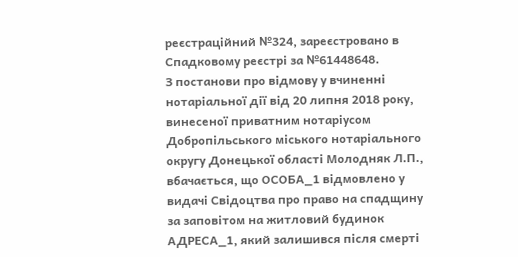реєстраційний №324, зареєстровано в Спадковому реєстрі за №61448648.
З постанови про відмову у вчиненні нотаріальної дії від 20 липня 2018 року, винесеної приватним нотаріусом Добропільського міського нотаріального округу Донецької області Молодняк Л.П., вбачається, що ОСОБА_1 відмовлено у видачі Свідоцтва про право на спадщину за заповітом на житловий будинок АДРЕСА_1, який залишився після смерті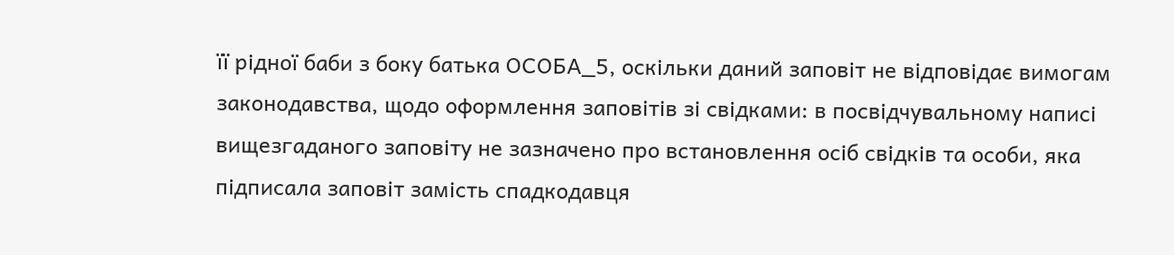її рідної баби з боку батька ОСОБА_5, оскільки даний заповіт не відповідає вимогам законодавства, щодо оформлення заповітів зі свідками: в посвідчувальному написі вищезгаданого заповіту не зазначено про встановлення осіб свідків та особи, яка підписала заповіт замість спадкодавця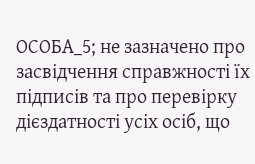ОСОБА_5; не зазначено про засвідчення справжності їх підписів та про перевірку дієздатності усіх осіб, що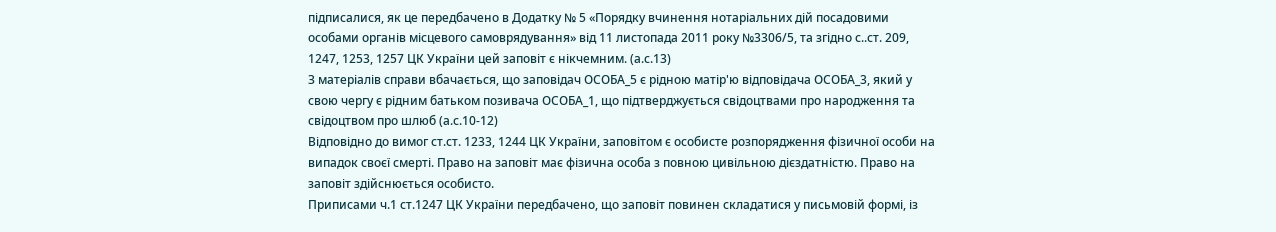підписалися, як це передбачено в Додатку № 5 «Порядку вчинення нотаріальних дій посадовими особами органів місцевого самоврядування» від 11 листопада 2011 року №3306/5, та згідно с..ст. 209, 1247, 1253, 1257 ЦК України цей заповіт є нікчемним. (а.с.13)
З матеріалів справи вбачається, що заповідач ОСОБА_5 є рідною матір'ю відповідача ОСОБА_3, який у свою чергу є рідним батьком позивача ОСОБА_1, що підтверджується свідоцтвами про народження та свідоцтвом про шлюб (а.с.10-12)
Відповідно до вимог ст.ст. 1233, 1244 ЦК України, заповітом є особисте розпорядження фізичної особи на випадок своєї смерті. Право на заповіт має фізична особа з повною цивільною дієздатністю. Право на заповіт здійснюється особисто.
Приписами ч.1 ст.1247 ЦК України передбачено, що заповіт повинен складатися у письмовій формі, із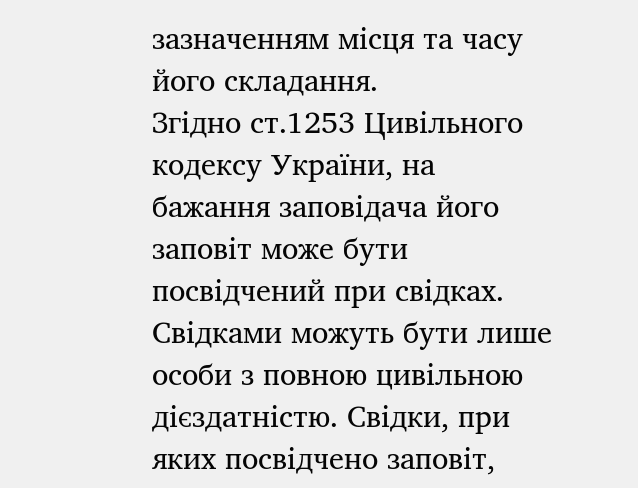зазначенням місця та часу його складання.
Згідно ст.1253 Цивільного кодексу України, на бажання заповідача його заповіт може бути посвідчений при свідках. Свідками можуть бути лише особи з повною цивільною дієздатністю. Свідки, при яких посвідчено заповіт,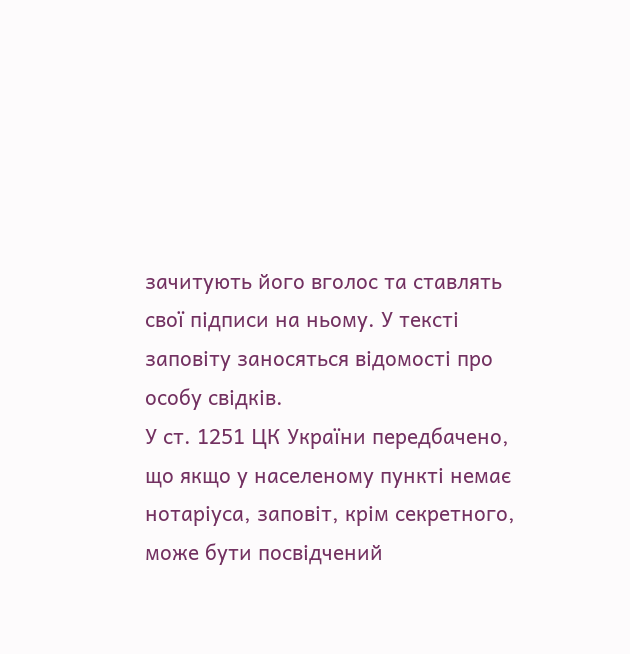зачитують його вголос та ставлять свої підписи на ньому. У тексті заповіту заносяться відомості про особу свідків.
У ст. 1251 ЦК України передбачено, що якщо у населеному пункті немає нотаріуса, заповіт, крім секретного, може бути посвідчений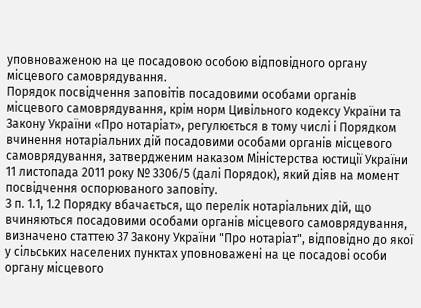уповноваженою на це посадовою особою відповідного органу місцевого самоврядування.
Порядок посвідчення заповітів посадовими особами органів місцевого самоврядування, крім норм Цивільного кодексу України та Закону України «Про нотаріат», регулюється в тому числі і Порядком вчинення нотаріальних дій посадовими особами органів місцевого самоврядування, затвердженим наказом Міністерства юстиції України 11 листопада 2011 року № 3306/5 (далі Порядок), який діяв на момент посвідчення оспорюваного заповіту.
З п. 1.1, 1.2 Порядку вбачається, що перелік нотаріальних дій, що вчиняються посадовими особами органів місцевого самоврядування, визначено статтею 37 Закону України "Про нотаріат", відповідно до якої у сільських населених пунктах уповноважені на це посадові особи органу місцевого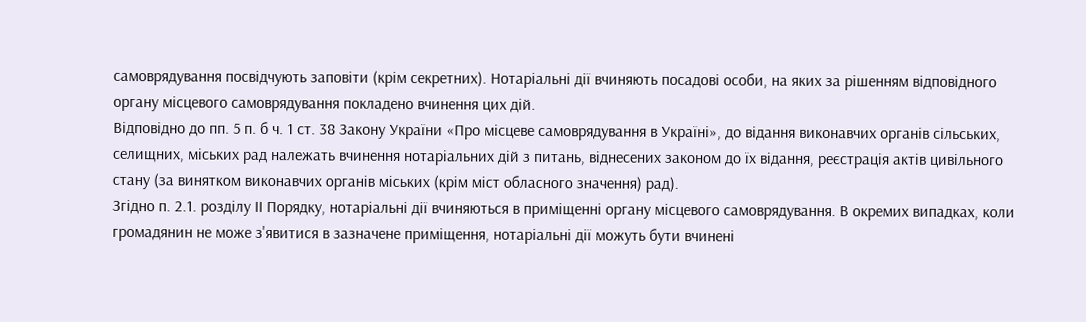самоврядування посвідчують заповіти (крім секретних). Нотаріальні дії вчиняють посадові особи, на яких за рішенням відповідного органу місцевого самоврядування покладено вчинення цих дій.
Відповідно до пп. 5 п. б ч. 1 ст. 38 Закону України «Про місцеве самоврядування в Україні», до відання виконавчих органів сільських, селищних, міських рад належать вчинення нотаріальних дій з питань, віднесених законом до їх відання, реєстрація актів цивільного стану (за винятком виконавчих органів міських (крім міст обласного значення) рад).
Згідно п. 2.1. розділу ІІ Порядку, нотаріальні дії вчиняються в приміщенні органу місцевого самоврядування. В окремих випадках, коли громадянин не може з'явитися в зазначене приміщення, нотаріальні дії можуть бути вчинені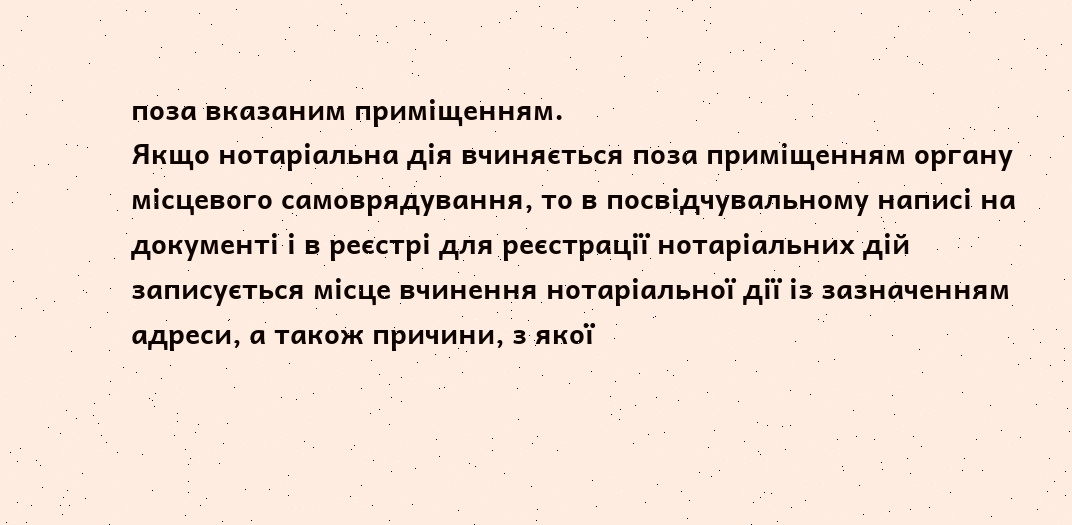поза вказаним приміщенням.
Якщо нотаріальна дія вчиняється поза приміщенням органу місцевого самоврядування, то в посвідчувальному написі на документі і в реєстрі для реєстрації нотаріальних дій записується місце вчинення нотаріальної дії із зазначенням адреси, а також причини, з якої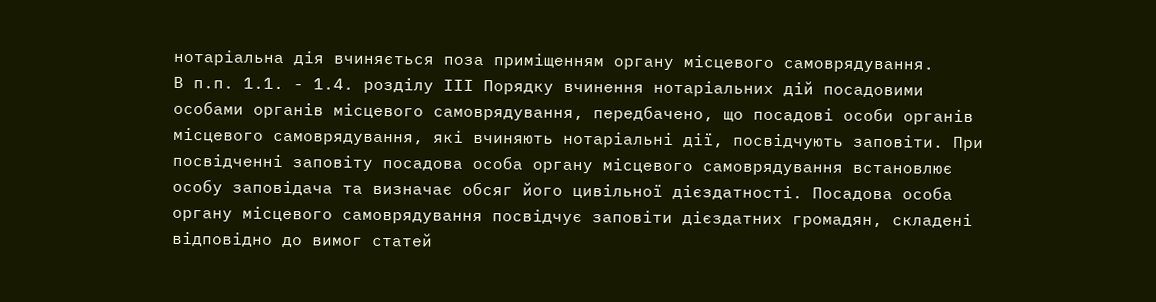нотаріальна дія вчиняється поза приміщенням органу місцевого самоврядування.
В п.п. 1.1. - 1.4. розділу ІІІ Порядку вчинення нотаріальних дій посадовими особами органів місцевого самоврядування, передбачено, що посадові особи органів місцевого самоврядування, які вчиняють нотаріальні дії, посвідчують заповіти. При посвідченні заповіту посадова особа органу місцевого самоврядування встановлює особу заповідача та визначає обсяг його цивільної дієздатності. Посадова особа органу місцевого самоврядування посвідчує заповіти дієздатних громадян, складені відповідно до вимог статей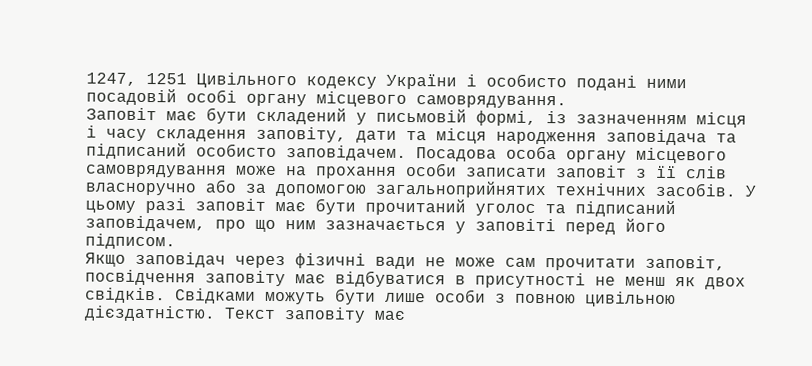1247, 1251 Цивільного кодексу України і особисто подані ними посадовій особі органу місцевого самоврядування.
Заповіт має бути складений у письмовій формі, із зазначенням місця і часу складення заповіту, дати та місця народження заповідача та підписаний особисто заповідачем. Посадова особа органу місцевого самоврядування може на прохання особи записати заповіт з її слів власноручно або за допомогою загальноприйнятих технічних засобів. У цьому разі заповіт має бути прочитаний уголос та підписаний заповідачем, про що ним зазначається у заповіті перед його підписом.
Якщо заповідач через фізичні вади не може сам прочитати заповіт, посвідчення заповіту має відбуватися в присутності не менш як двох свідків. Свідками можуть бути лише особи з повною цивільною дієздатністю. Текст заповіту має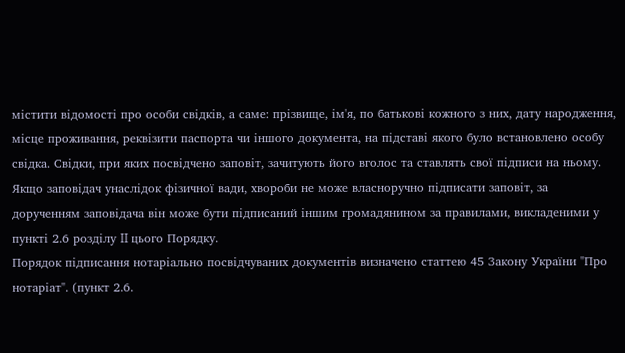містити відомості про особи свідків, а саме: прізвище, ім'я, по батькові кожного з них, дату народження, місце проживання, реквізити паспорта чи іншого документа, на підставі якого було встановлено особу свідка. Свідки, при яких посвідчено заповіт, зачитують його вголос та ставлять свої підписи на ньому.
Якщо заповідач унаслідок фізичної вади, хвороби не може власноручно підписати заповіт, за дорученням заповідача він може бути підписаний іншим громадянином за правилами, викладеними у пункті 2.6 розділу II цього Порядку.
Порядок підписання нотаріально посвідчуваних документів визначено статтею 45 Закону України "Про нотаріат". (пункт 2.6.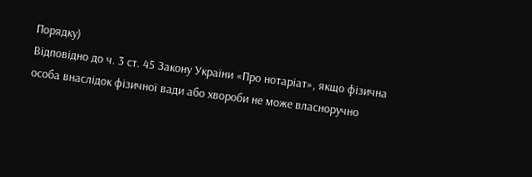Порядку)
Відповідно до ч. 3 ст. 45 Закону України «Про нотаріат», якщо фізична особа внаслідок фізичної вади або хвороби не може власноручно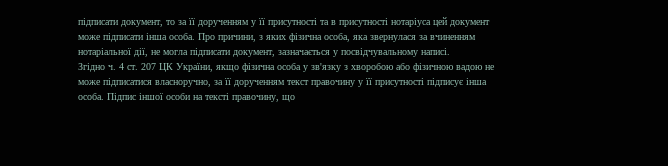підписати документ, то за її дорученням у її присутності та в присутності нотаріуса цей документ може підписати інша особа. Про причини, з яких фізична особа, яка звернулася за вчиненням нотаріальної дії, не могла підписати документ, зазначається у посвідчувальному написі.
Згідно ч. 4 ст. 207 ЦК України, якщо фізична особа у зв'язку з хворобою або фізичною вадою не може підписатися власноручно, за її дорученням текст правочину у її присутності підписує інша особа. Підпис іншої особи на тексті правочину, що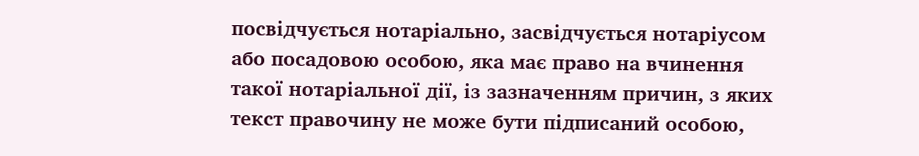посвідчується нотаріально, засвідчується нотаріусом або посадовою особою, яка має право на вчинення такої нотаріальної дії, із зазначенням причин, з яких текст правочину не може бути підписаний особою,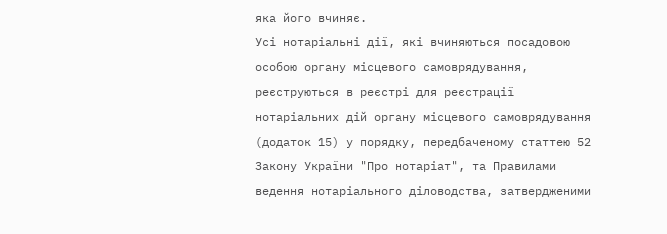яка його вчиняє.
Усі нотаріальні дії, які вчиняються посадовою особою органу місцевого самоврядування, реєструються в реєстрі для реєстрації нотаріальних дій органу місцевого самоврядування (додаток 15) у порядку, передбаченому статтею 52 Закону України "Про нотаріат", та Правилами ведення нотаріального діловодства, затвердженими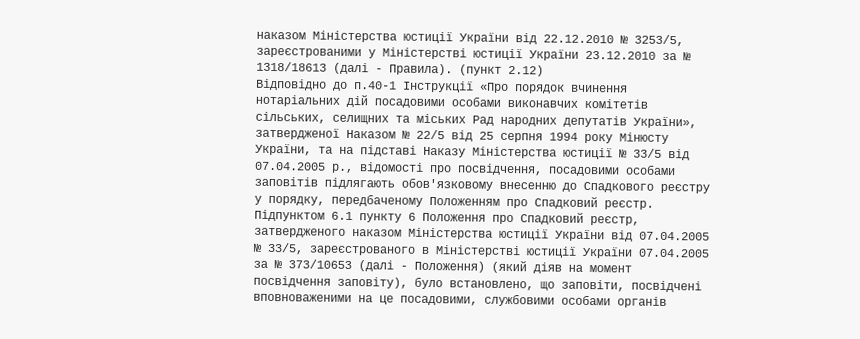наказом Міністерства юстиції України від 22.12.2010 № 3253/5, зареєстрованими у Міністерстві юстиції України 23.12.2010 за № 1318/18613 (далі - Правила). (пункт 2.12)
Відповідно до п.40-1 Інструкції «Про порядок вчинення нотаріальних дій посадовими особами виконавчих комітетів сільських, селищних та міських Рад народних депутатів України», затвердженої Наказом № 22/5 від 25 серпня 1994 року Мінюсту України, та на підставі Наказу Міністерства юстиції № 33/5 від 07.04.2005 р., відомості про посвідчення, посадовими особами заповітів підлягають обов'язковому внесенню до Спадкового реєстру у порядку, передбаченому Положенням про Спадковий реєстр.
Підпунктом 6.1 пункту 6 Положення про Спадковий реєстр, затвердженого наказом Міністерства юстиції України від 07.04.2005 № 33/5, зареєстрованого в Міністерстві юстиції України 07.04.2005 за № 373/10653 (далі - Положення) (який діяв на момент посвідчення заповіту), було встановлено, що заповіти, посвідчені вповноваженими на це посадовими, службовими особами органів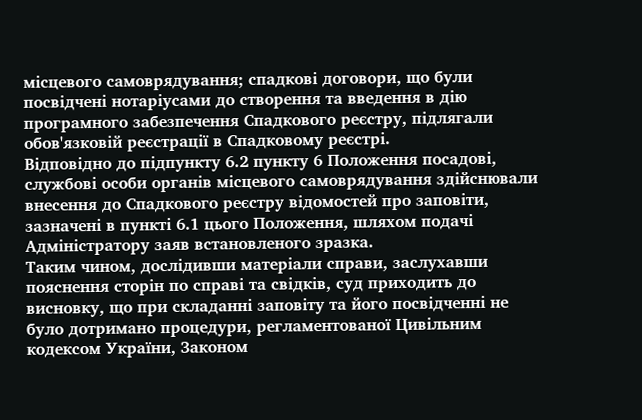місцевого самоврядування; спадкові договори, що були посвідчені нотаріусами до створення та введення в дію програмного забезпечення Спадкового реєстру, підлягали обов'язковій реєстрації в Спадковому реєстрі.
Відповідно до підпункту 6.2 пункту 6 Положення посадові, службові особи органів місцевого самоврядування здійснювали внесення до Спадкового реєстру відомостей про заповіти, зазначені в пункті 6.1 цього Положення, шляхом подачі Адміністратору заяв встановленого зразка.
Таким чином, дослідивши матеріали справи, заслухавши пояснення сторін по справі та свідків, суд приходить до висновку, що при складанні заповіту та його посвідченні не було дотримано процедури, регламентованої Цивільним кодексом України, Законом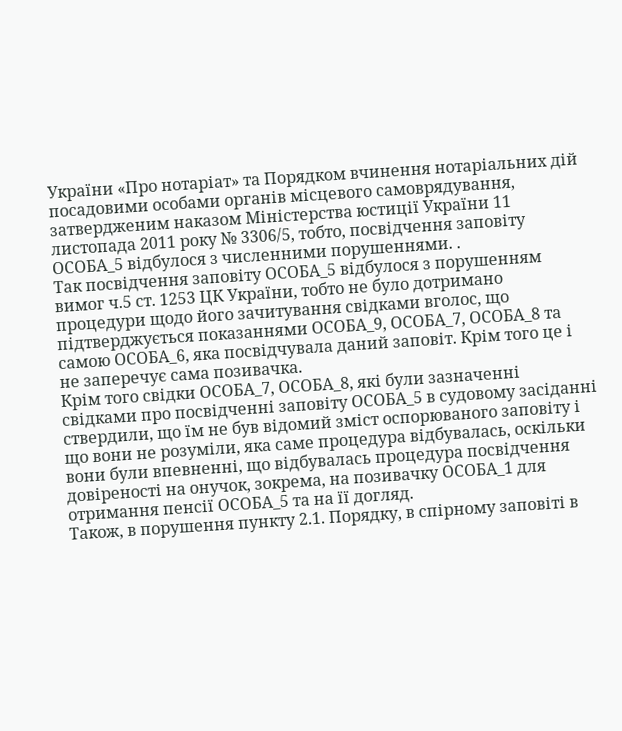України «Про нотаріат» та Порядком вчинення нотаріальних дій посадовими особами органів місцевого самоврядування, затвердженим наказом Міністерства юстиції України 11 листопада 2011 року № 3306/5, тобто, посвідчення заповіту ОСОБА_5 відбулося з численними порушеннями. .
Так посвідчення заповіту ОСОБА_5 відбулося з порушенням вимог ч.5 ст. 1253 ЦК України, тобто не було дотримано процедури щодо його зачитування свідками вголос, що підтверджується показаннями ОСОБА_9, ОСОБА_7, ОСОБА_8 та самою ОСОБА_6, яка посвідчувала даний заповіт. Крім того це і не заперечує сама позивачка.
Крім того свідки ОСОБА_7, ОСОБА_8, які були зазначенні свідками про посвідченні заповіту ОСОБА_5 в судовому засіданні ствердили, що їм не був відомий зміст оспорюваного заповіту і що вони не розуміли, яка саме процедура відбувалась, оскільки вони були впевненні, що відбувалась процедура посвідчення довіреності на онучок, зокрема, на позивачку ОСОБА_1 для отримання пенсії ОСОБА_5 та на її догляд.
Також, в порушення пункту 2.1. Порядку, в спірному заповіті в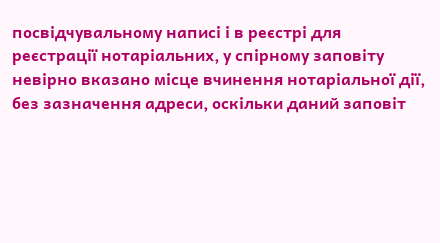посвідчувальному написі і в реєстрі для реєстрації нотаріальних, у спірному заповіту невірно вказано місце вчинення нотаріальної дії, без зазначення адреси, оскільки даний заповіт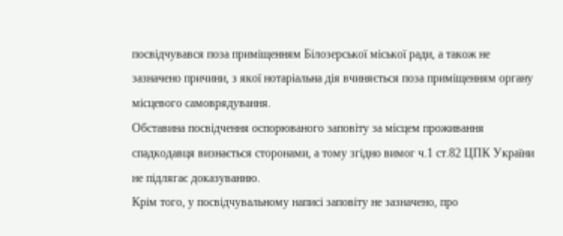посвідчувався поза приміщенням Білозерської міської ради, а також не зазначено причини, з якої нотаріальна дія вчиняється поза приміщенням органу місцевого самоврядування.
Обставина посвідчення оспорюваного заповіту за місцем проживання спадкодавця визнається сторонами, а тому згідно вимог ч.1 ст.82 ЦПК України не підлягає доказуванню.
Крім того, у посвідчувальному написі заповіту не зазначено, про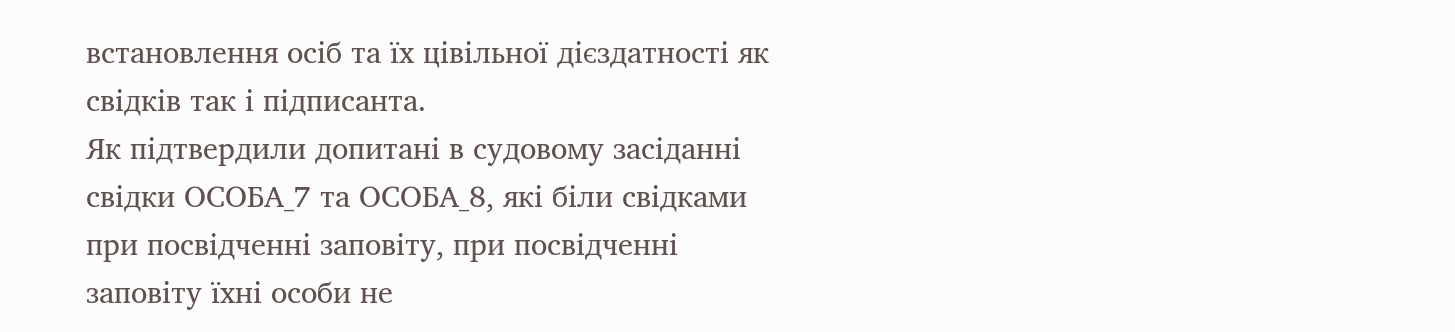встановлення осіб та їх цівільної дієздатності як свідків так і підписанта.
Як підтвердили допитані в судовому засіданні свідки ОСОБА_7 та ОСОБА_8, які біли свідками при посвідченні заповіту, при посвідченні заповіту їхні особи не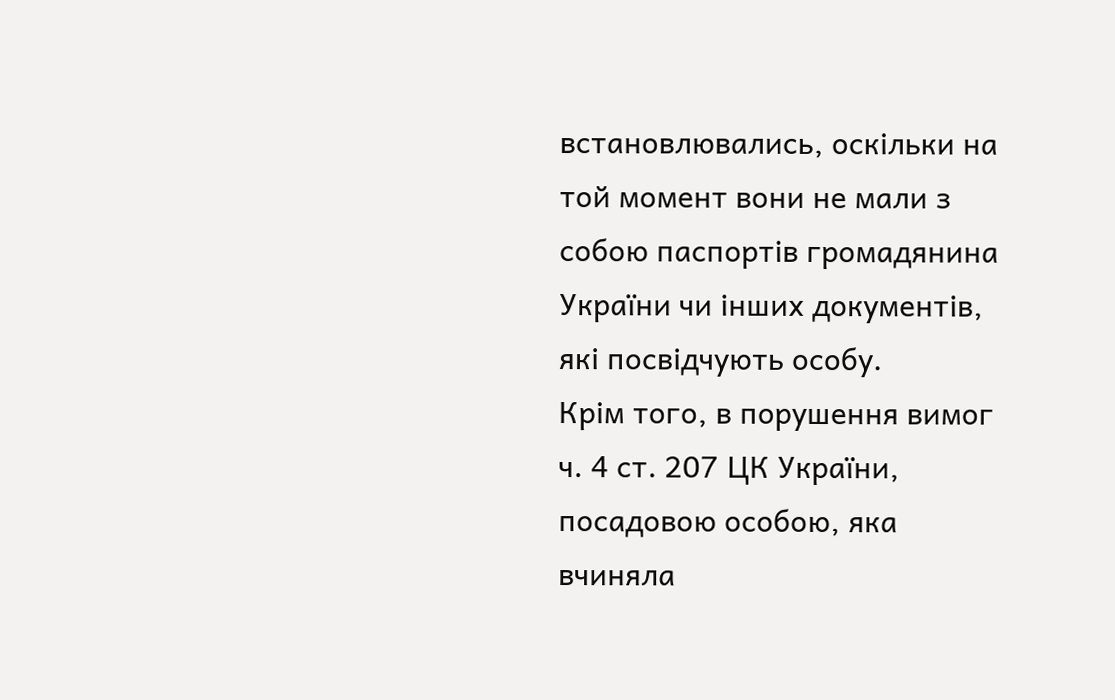встановлювались, оскільки на той момент вони не мали з собою паспортів громадянина України чи інших документів, які посвідчують особу.
Крім того, в порушення вимог ч. 4 ст. 207 ЦК України, посадовою особою, яка вчиняла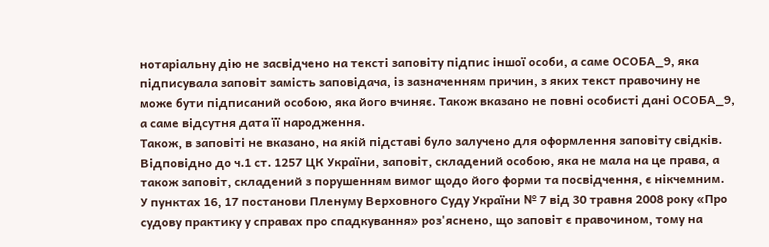нотаріальну дію не засвідчено на тексті заповіту підпис іншої особи, а саме ОСОБА_9, яка підписувала заповіт замість заповідача, із зазначенням причин, з яких текст правочину не може бути підписаний особою, яка його вчиняє. Також вказано не повні особисті дані ОСОБА_9, а саме відсутня дата її народження.
Також, в заповіті не вказано, на якій підставі було залучено для оформлення заповіту свідків.
Відповідно до ч.1 ст. 1257 ЦК України, заповіт, складений особою, яка не мала на це права, а також заповіт, складений з порушенням вимог щодо його форми та посвідчення, є нікчемним.
У пунктах 16, 17 постанови Пленуму Верховного Суду України № 7 від 30 травня 2008 року «Про судову практику у справах про спадкування» роз'яснено, що заповіт є правочином, тому на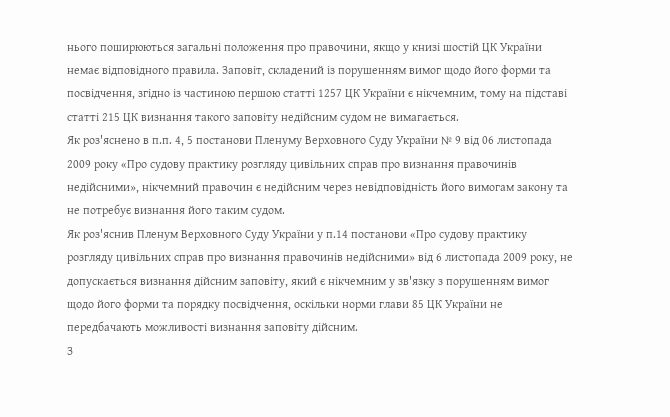нього поширюються загальні положення про правочини, якщо у книзі шостій ЦК України немає відповідного правила. Заповіт, складений із порушенням вимог щодо його форми та посвідчення, згідно із частиною першою статті 1257 ЦК України є нікчемним, тому на підставі статті 215 ЦК визнання такого заповіту недійсним судом не вимагається.
Як роз'яснено в п.п. 4, 5 постанови Пленуму Верховного Суду України № 9 від 06 листопада 2009 року «Про судову практику розгляду цивільних справ про визнання правочинів недійсними», нікчемний правочин є недійсним через невідповідність його вимогам закону та не потребує визнання його таким судом.
Як роз'яснив Пленум Верховного Суду України у п.14 постанови «Про судову практику розгляду цивільних справ про визнання правочинів недійсними» від 6 листопада 2009 року, не допускається визнання дійсним заповіту, який є нікчемним у зв'язку з порушенням вимог щодо його форми та порядку посвідчення, оскільки норми глави 85 ЦК України не передбачають можливості визнання заповіту дійсним.
З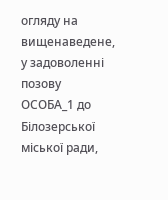огляду на вищенаведене, у задоволенні позову ОСОБА_1 до Білозерської міської ради,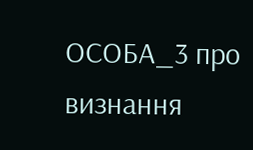ОСОБА_3 про визнання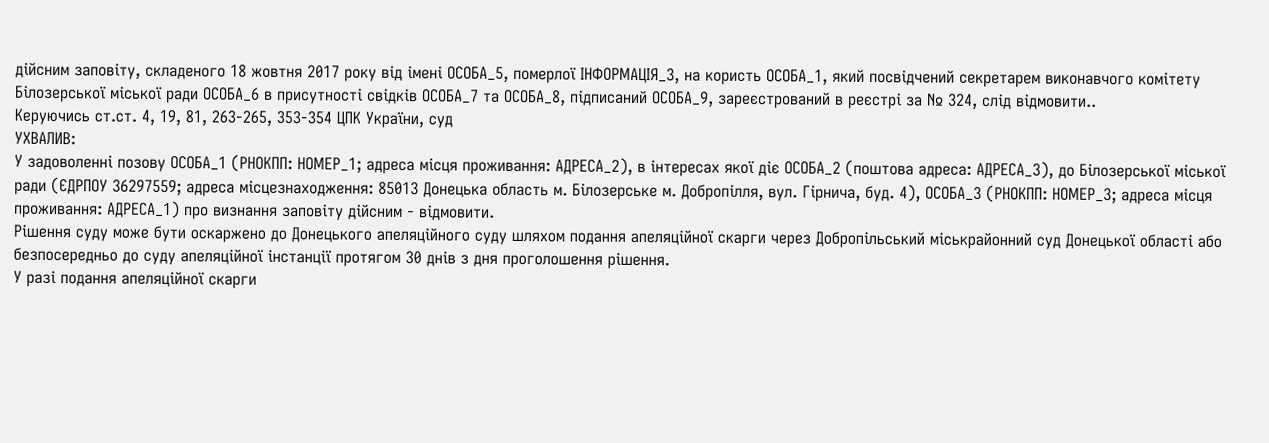дійсним заповіту, складеного 18 жовтня 2017 року від імені ОСОБА_5, померлої ІНФОРМАЦІЯ_3, на користь ОСОБА_1, який посвідчений секретарем виконавчого комітету Білозерської міської ради ОСОБА_6 в присутності свідків ОСОБА_7 та ОСОБА_8, підписаний ОСОБА_9, зареєстрований в реєстрі за № 324, слід відмовити..
Керуючись ст.ст. 4, 19, 81, 263-265, 353-354 ЦПК України, суд
УХВАЛИВ:
У задоволенні позову ОСОБА_1 (РНОКПП: НОМЕР_1; адреса місця проживання: АДРЕСА_2), в інтересах якої діє ОСОБА_2 (поштова адреса: АДРЕСА_3), до Білозерської міської ради (ЄДРПОУ 36297559; адреса місцезнаходження: 85013 Донецька область м. Білозерське м. Добропілля, вул. Гірнича, буд. 4), ОСОБА_3 (РНОКПП: НОМЕР_3; адреса місця проживання: АДРЕСА_1) про визнання заповіту дійсним - відмовити.
Рішення суду може бути оскаржено до Донецького апеляційного суду шляхом подання апеляційної скарги через Добропільський міськрайонний суд Донецької області або безпосередньо до суду апеляційної інстанції протягом 30 днів з дня проголошення рішення.
У разі подання апеляційної скарги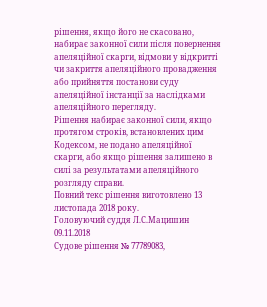рішення, якщо його не скасовано, набирає законної сили після повернення апеляційної скарги, відмови у відкритті чи закриття апеляційного провадження або прийняття постанови суду апеляційної інстанції за наслідками апеляційного перегляду.
Рішення набирає законної сили, якщо протягом строків, встановлених цим Кодексом, не подано апеляційної скарги, або якщо рішення залишено в силі за результатами апеляційного розгляду справи.
Повний текс рішення виготовлено 13 листопада 2018 року.
Головуючий суддя Л.С.Мацишин
09.11.2018
Судове рішення № 77789083,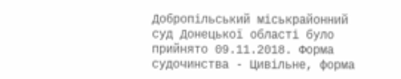Добропільський міськрайонний суд Донецької області було прийнято 09.11.2018. Форма судочинства - Цивільне, форма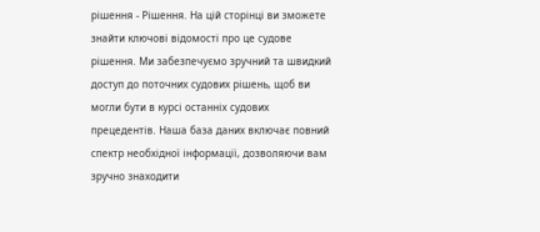рішення - Рішення. На цій сторінці ви зможете знайти ключові відомості про це судове рішення. Ми забезпечуємо зручний та швидкий доступ до поточних судових рішень, щоб ви могли бути в курсі останніх судових прецедентів. Наша база даних включає повний спектр необхідної інформації, дозволяючи вам зручно знаходити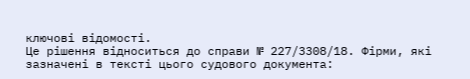ключові відомості.
Це рішення відноситься до справи № 227/3308/18. Фірми, які зазначені в тексті цього судового документа: